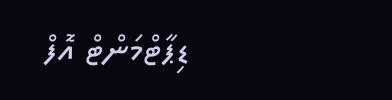ޑިޕާޓްމަންޓް އޮފް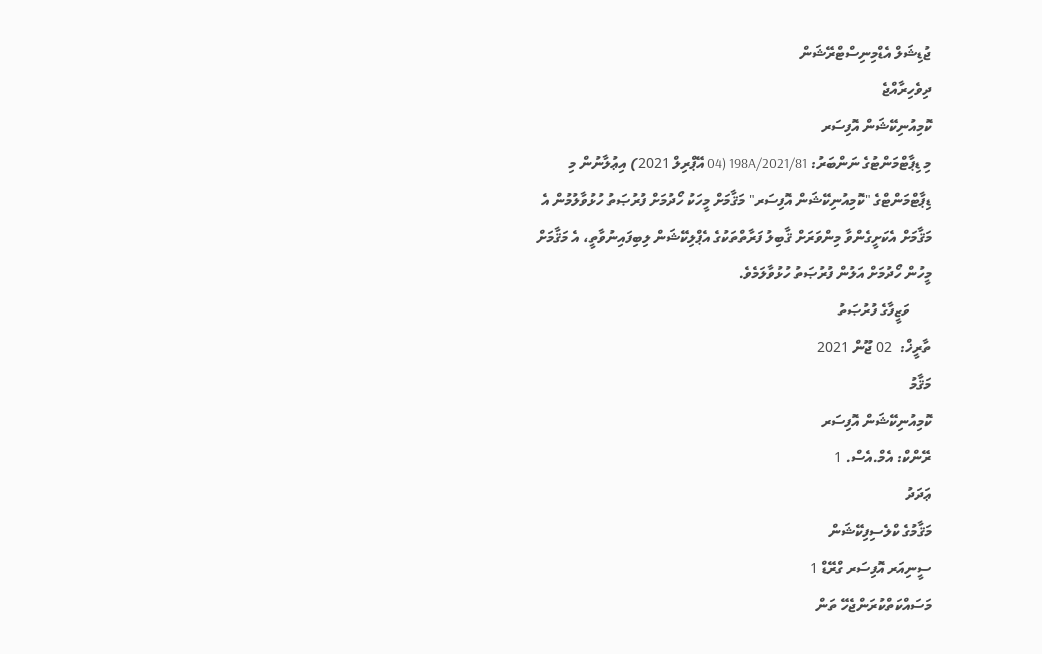ޖުޑިޝަލް އެޑްމިނިސްޓްރޭޝަން
ދިވެހިރާއްޖެ
ކޮމިއުނިކޭޝަން އޮފިސަރ
މި ޑިޕާޓްމަންޓުގެ ނަންބަރު: 198A/2021/81 (04 އޭޕްރިލް 2021) އިޢުލާނުން މި ޑިޕާޓްމަންޓްގެ "ކޮމިއުނިކޭޝަން އޮފިސަރ" މަޤާމަށް މީހަކު ހޯދުމަށް ފުރުޞަތު ހުޅުވާލުމުން އެ މަޤާމަށް އެކަށީގެންވާ މިންވަރަށް ޤާބިލު ފަރާތްތަކުގެ އެޕްލިކޭޝަން ލިބިފައިނުވާތީ، އެ މަޤާމަށް މީހުން ހޯދުމަށް އަލުން ފުރުޞަތު ހުޅުވާލަމެވެ.
      ވަޒީފާގެ ފުރުޞަތު
ތާރީޚް:  02 ޖޫން 2021
މަޤާމު
ކޮމިއުނިކޭޝަން އޮފިސަރ
ރޭންކް: އެމް.އެސް. 1
ޢަދަދު
މަޤާމުގެ ކްލެސިފިކޭޝަން
ސީނިއަރ އޮފިސަރ ގްރޭޑް 1
މަސައްކަތްކުރަންޖެހޭ ތަން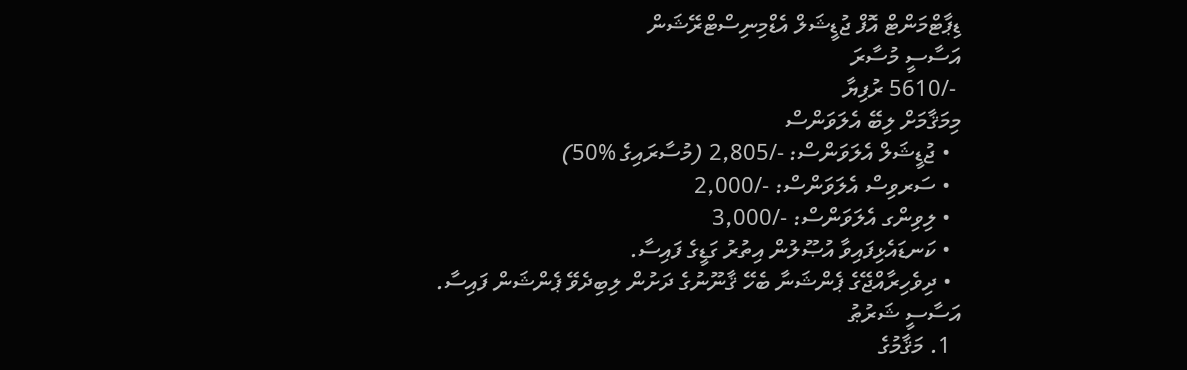ޑިޕާޓްމަންޓް އޮފް ޖުޑީޝަލް އެޑްމިނިސްޓްރޭޝަން
އަސާސީ މުސާރަ
 -/5610 ރުފިޔާ
މިމަޤާމަށް ލިބޭ އެލަވަންސް
  • ޖުޑީޝަލް އެލަވަންސް: -/2,805 (މުސާރައިގެ %50)
  • ސަރވިސް އެލަވަންސް: -/2,000
  • ލިވިންގ އެލަވަންސް: -/3,000
  • ކަނޑައެޅިފައިވާ އުޞޫލުން އިތުރު ގަޑީގެ ފައިސާ.
  • ދިވެހިރާއްޖޭގެ ޕެންޝަނާ ބެހޭ ޤާނޫނުގެ ދަށުން ލިބިދެވޭ ޕެންޝަން ފައިސާ.
އަސާސީ ޝަރުޠު
  1. މަޤާމުގެ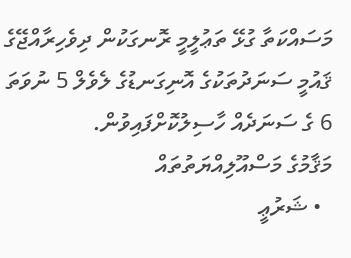މަސައްކަތާ ގުޅޭ ތަޢުލީމީ ރޮނގަކުން ދިވެހިރާއްޖޭގެ ޤައުމީ ސަނަދުތަކުގެ އޮނިގަނޑުގެ ލެވެލް 5 ނުވަތަ 6 ގެ ސަނަދެއް ހާސިލުކޮށްފައިވުން.
މަޤާމުގެ މަސްއޫލިއްޔަތުތައް
  • ޝަރުޢީ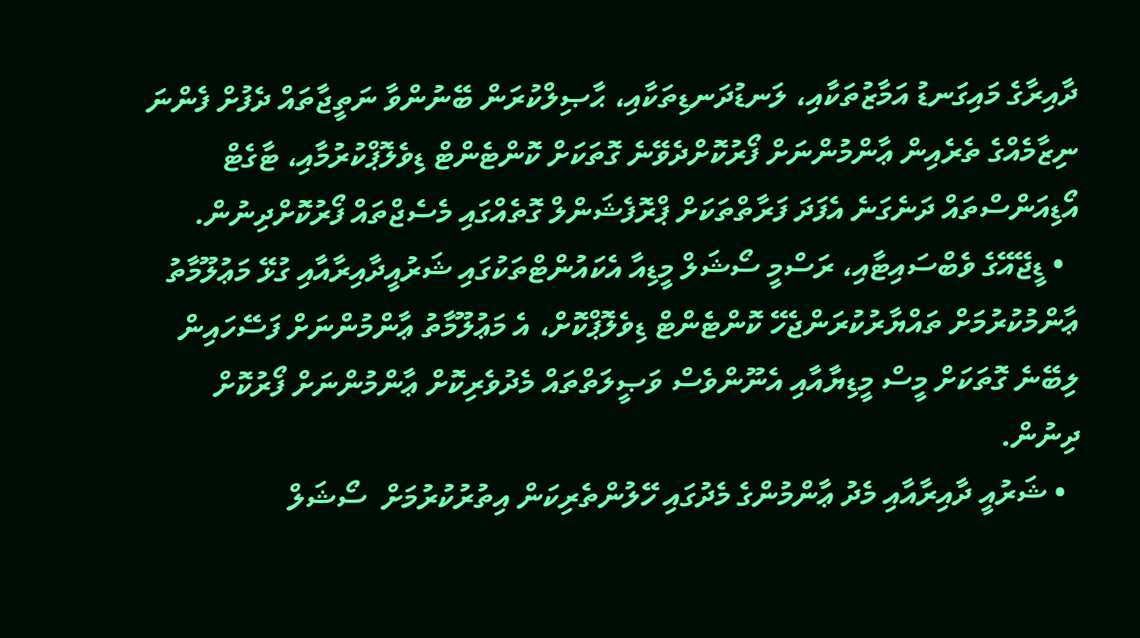ދާއިރާގެ މައިގަނޑު އަމާޒުތަކާއި، ލަނޑުދަނޑިތަކާއި، ޙާޞިލްކުރަން ބޭނުންވާ ނަތީޖާތައް ދެފުށް ފެންނަ ނިޒާމެއްގެ ތެރެއިން ޢާންމުންނަށް ފޯރުކޮށްދެވޭނެ ގޮތަކަށް ކޮންޓެންޓް ޑިވެލޮޕްކުރުމާއި، ޓާގެޓް އޯޑިއަންސްތައް ދަނެގަނެ އެފަދަ ފަރާތްތަކަށް ޕްރޮފެޝަންލް ގޮތެއްގައި މެސެޖްތައް ފޯރުކޮށްދިނުން.
  • ޑީޖޭއޭގެ ވެބްސައިޓާއި، ރަސްމީ ސޯޝަލް މީޑިއާ އެކައުންޓްތަކުގައި ޝަރުއީދާއިރާއާއި ގުޅޭ މަޢުލޫމާތު ޢާންމުކުރުމަށް ތައްޔާރުކުރަންޖެހޭ ކޮންޓެންޓް ޑިވެލޮޕްކޮށް، އެ މަޢުލޫމާތު ޢާންމުންނަށް ފަސޭހައިން ލިބޭނެ ގޮތަކަށް މީސް މީޑިޔާއާއި އެނޫންވެސް ވަޞީލަތްތައް މެދުވެރިކޮށް ޢާންމުންނަށް ފޯރުކޮށް ދިނުން.
  • ޝަރުއީ ދާއިރާއާއި މެދު ޢާންމުންގެ މެދުގައި ހޭލުންތެރިކަން އިތުރުކުރުމަށް  ސޯޝަލް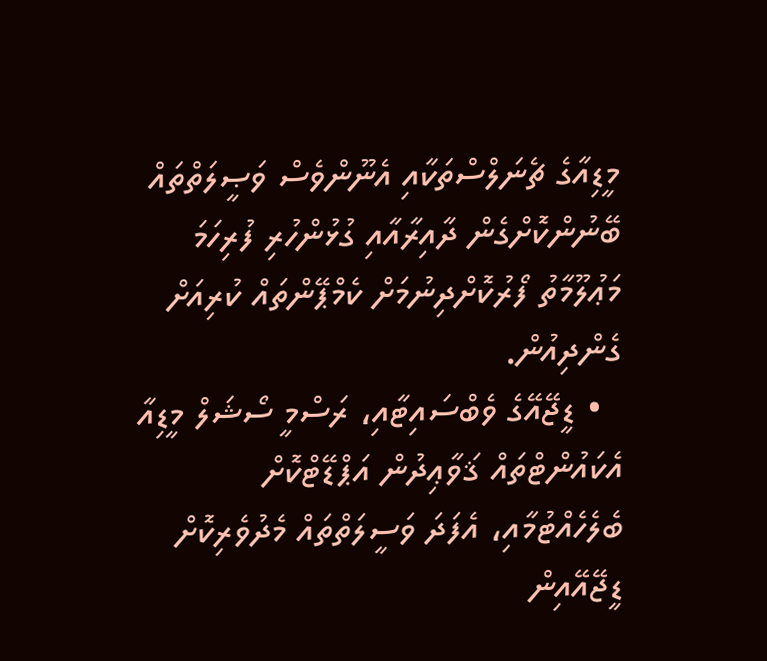މީޑިއާގެ ޗެނަލްސްތަކާއި އެނޫންވެސް ވަޞީލަތްތައް ބޭނުންކޮށްގެން ދާއިރާއާއި ގުޅުންހުރި ފުރިހަމަ  މަޢުލޫމާތު ފޯރުކޮށްދިނުމަށް ކެމްޕޭންތައް ކުރިއަށް ގެންދިއުން.
  • ޑީޖޭއޭގެ ވެބްސައިޓާއި، ރަސްމީ ސޯޝަލް މީޑިއާ އެކައުންޓްތައް ޤަވާޢިދުން އަޕްޑޭޓްކޮށް ބެލެހެއްޓުމާއި، އެފަދަ ވަސީލަތްތައް މެދުވެރިކޮށް ޑީޖޭއޭއިން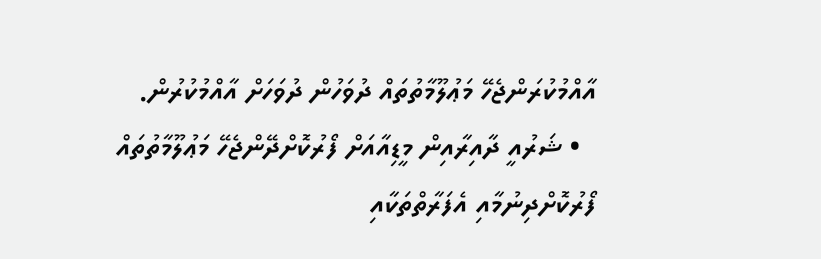އާއްމުކުރަންޖެހޭ މަޢުލޫމާތުތައް ދުވަހުން ދުވަހަށް އާއްމުކުރުން.
  • ޝަރުއީ ދާއިރާއިން މީޑިއާއަށް ފޯރުކޮށްދޭންޖެހޭ މަޢުލޫމާތުތައް ފޯރުކޮށްދިނުމާއި އެފަރާތްތަކާއި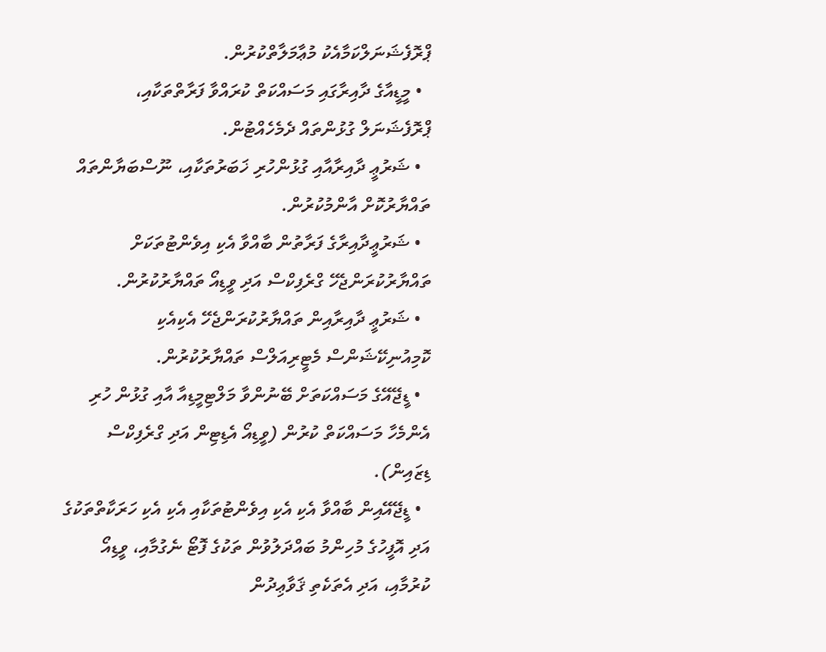ޕްރޮފެޝަނަލްކަމާއެކު މުޢާމަލާތްކުރުން.
  • މީޑީއާގެ ދާއިރާގައި މަސައްކަތް ކުރައްވާ ފަރާތްތަކާއި، ޕްރޮފެޝަނަލް ގުޅުންތައް ދެމެހެއްޓުން.
  • ޝަރުޢީ ދާއިރާއާއި ގުޅުންހުރި ޚަބަރުތަކާއި، ނޫސްބަޔާންތައް ތައްޔާރުކޮށް އާންމުކުރުން.
  • ޝަރުޢީދާއިރާގެ ފަރާތުން ބާއްވާ އެކި އިވެންޓުތަކަށް ތައްޔާރުކުރަންޖެހޭ ގްރެފިކްސް އަދި ވީޑިއޯ ތައްޔާރުކުރުން.
  • ޝަރުޢީ ދާއިރާއިން ތައްޔާރުކުރަންޖެހޭ އެކިއެކި ކޮމިއުނިކޭޝަންސް މެޓީރިއަލްސް ތައްޔާރުކުރުން.
  • ޑީޖޭއޭގެ މަސައްކަތަށް ބޭނުންވާ މަލްޓިމީޑިއާ އާއި ގުޅުން ހުރި އެންމެހާ މަސައްކަތް ކުރުން (ވީޑިއޯ އެޑިޓިން އަދި ގްރެފިކްސް ޑިޒައިން).
  • ޑީޖޭއޭއިން ބާއްވާ އެކި އެކި އިވެންޓުތަކާއި އެކި އެކި ހަރަކާތްތަކުގެ އަދި އޮފީހުގެ މުހިންމު ބައްދަލުވުން ތަކުގެ ފޮޓޯ ނެގުމާއި، ވީޑިއޯ ކުރުމާއި، އަދި އެތަކެތި ޤަވާޢިދުން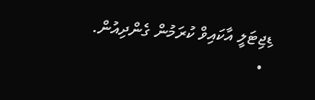ޑިޖިޓަލީ އާކައިވް ކުރަމުން ގެންދިއުން.
  •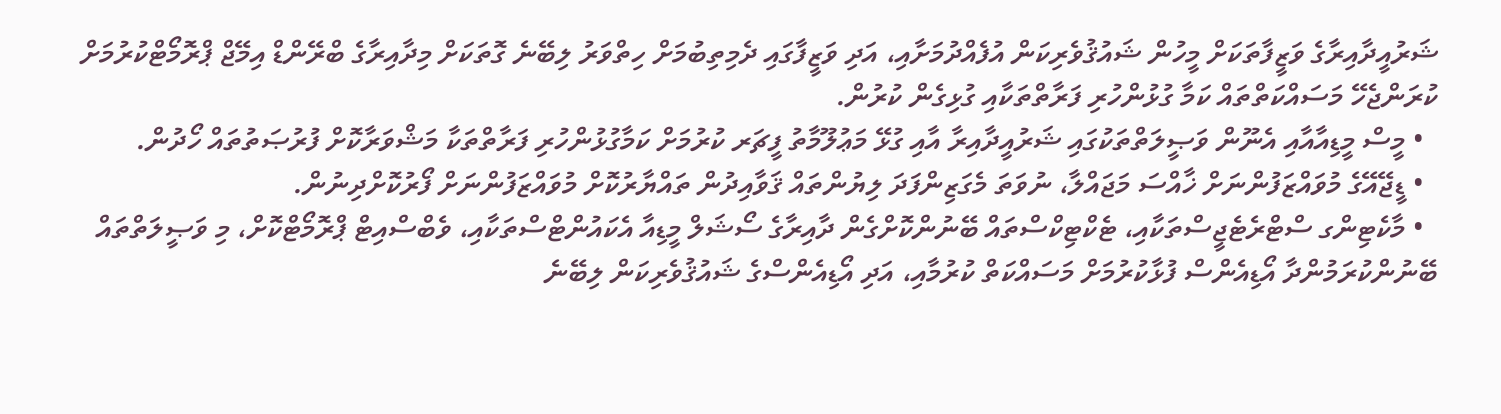ޝަރުއީދާއިރާގެ ވަޒީފާތަކަށް މީހުން ޝައުޤުވެރިކަން އުފެއްދުމަށާއި، އަދި ވަޒީފާގައި ދެމިތިބުމަށް ހިތްވަރު ލިބޭނެ ގޮތަކަށް މިދާއިރާގެ ބްރޭންޑް އިމޭޖް ޕްރޮމޯޓްކުރުމަށް ކުރަންޖެހޭ މަސައްކަތްތައް ކަމާ ގުޅުންހުރި ފަރާތްތަކާއި ގުޅިގެން ކުރުން.
  • މީސް މީޑިއާއާއި އެނޫން ވަޞީލަތްތަކުގައި ޝަރުއީދާއިރާ އާއި ގުޅޭ މަޢުލޫމާތު ފީޗަރ ކުރުމަށް ކަމާގުޅުންހުރި ފަރާތްތަކާ މަޝްވަރާކޮށް ފުރުޞަތުތައް ހޯދުން.
  • ޑީޖޭއޭގެ މުވައްޒަފުންނަށް ޚާއްސަ މަޖައްލާ، ނުވަތަ މެގަޒިންފަދަ ލިޔުންތައް ޤަވާއިދުން ތައްޔާރުކޮށް މުވައްޒަފުންނަށް ފޯރުކޮށްދިނުން.
  • މާކެޓިންގ ސްޓްރެޓެޖީސްތަކާއި، ޓެކްޓިކްސްތައް ބޭނުންކޮށްގެން ދާއިރާގެ ސޯޝަލް މީޑިއާ އެކައުންޓްސްތަކާއި، ވެބްސްއިޓް ޕްރޮމޯޓްކޮށް، މި ވަޞީލަތްތައް ބޭނުންކުރަމުންދާ އޯޑިއެންސް ފުޅާކުރުމަށް މަސައްކަތް ކުރުމާއި، އަދި އޯޑިއެންސްގެ ޝައުޤުވެރިކަން ލިބޭނެ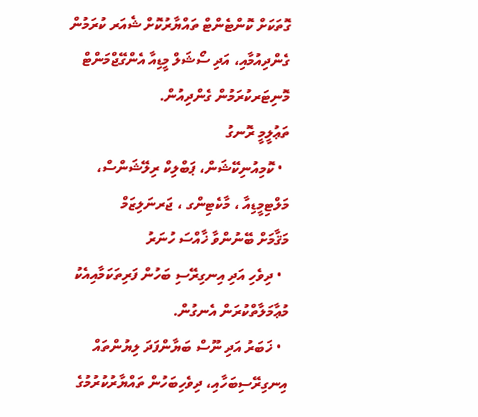ގޮތަކަށް ކޮންޓެންޓް ތައްޔާރުކޮށް ޝެއަރ ކުރަމުން ގެންދިއުމާއި، އަދި ސޯޝަލް މީޑިއާ އެންގޭޖްމަންޓް މޮނިޓަރކުރަމުން ގެންދިއުން.
ތަޢުލީމީ ރޮނގު
  • ކޮމިއުނިކޭޝަން، ޕަބްލިކް ރިލޭޝަންސް، މަލްޓިމީޑިއާ ، މާކެޓިންގ ، ޖަރނަލިޒަމް
މަޤާމަށް ބޭނުންވާ ޚާއްސަ ހުނަރު
  • ދިވެހި އަދި އިނގިރޭސި ބަހުން ފަރިތަކަމާއިއެކު މުޢާމަލާތްކުރަން އެނގުން.
  • ޚަބަރު އަދި ނޫސް ބަޔާންފަދަ ލިޔުންތައް އިނގިރޭސިބަހާއި، ދިވެހިބަހުން ތައްޔާރުކުރުމުގެ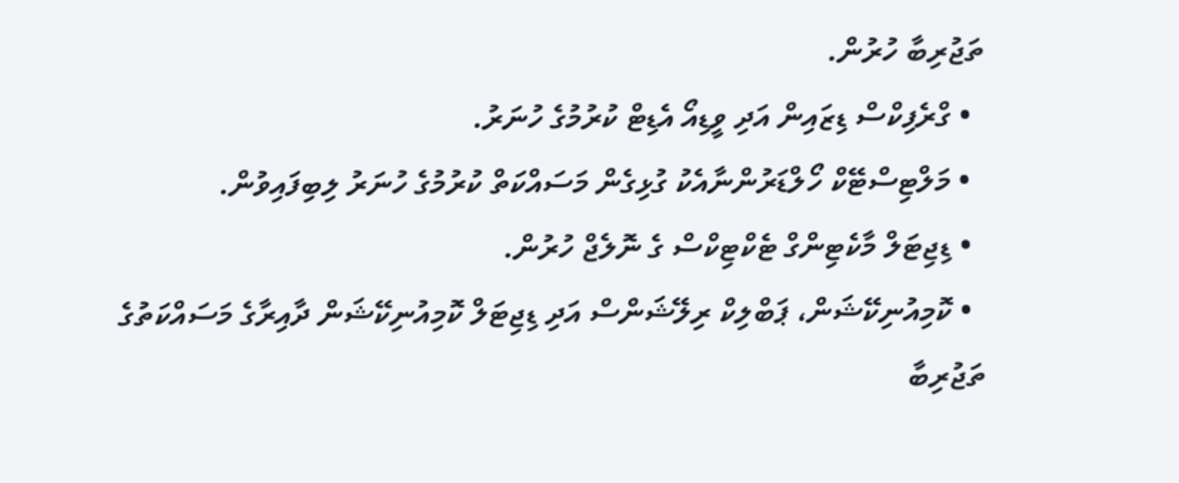ތަޖުރިބާ ހުރުން.
  • ގްރެފިކްސް ޑިޒައިން އަދި ވީޑިއޯ އެޑިޓް ކުރުމުގެ ހުނަރު.
  • މަލްޓިސްޓޭކް ހޯލްޑަރުންނާއެކު ގުޅިގެން މަސައްކަތް ކުރުމުގެ ހުނަރު ލިބިފައިވުން.
  • ޑިޖިޓަލް މާކެޓިންގް ޓެކްޓިކްސް ގެ ނޮލެޖް ހުރުން.
  • ކޮމިއުނިކޭޝަން، ޕަބްލިކް ރިލޭޝަންސް އަދި ޑިޖިޓަލް ކޮމިއުނިކޭޝަން ދާއިރާގެ މަސައްކަތުގެ ތަޖުރިބާ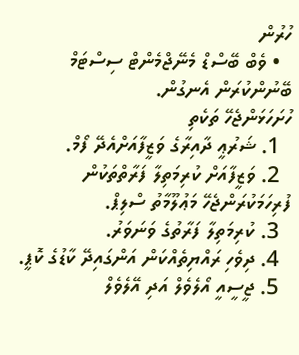ހުރުން
  • ވެބް ބޭސްޑް މެނޭޖްމެންޓް ސިސްޓަމް ބޭނުންކުރަން އެނގުން.
ހުށަހަޅަންޖެހޭ ތަކެތި
  1. ޝަރުޢީ ދާއިރާގެ ވަޒީފާއަށްއެދޭ ފޯމް.
  2. ވަޒީފާއަށް ކުރިމަތިލާ ފަރާތްތަކުން ފުރިހަމަކުރަންޖެހޭ މަޢުލޫމާތު ސްލިޕް.
  3. ކުރިމަތިލާ ފަރާތުގެ ވަނަވަރު.
  4. ދިވެހި ރައްޔިތެއްކަން އަންގައިދޭ ކާޑުގެ ކޮޕީ.
  5. ޖީސީއީ އޯލެވެލް އަދި އޭލެވެލް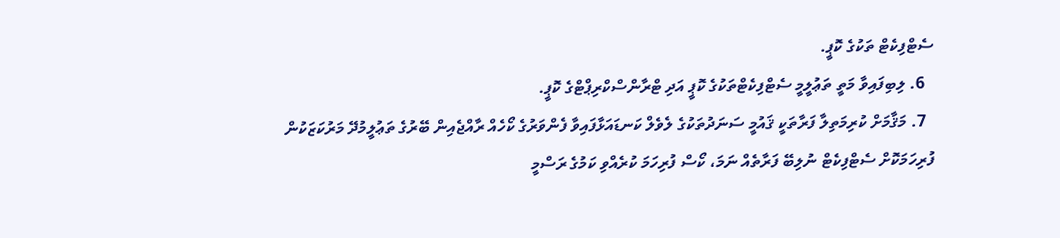ސެޓްފިކެޓް ތަކުގެ ކޮޕީ.
  6. ލިބިފައިވާ މަތީ ތަޢުލީމީ ސެޓްފިކެޓްތަކުގެ ކޮޕީ އަދި ޓްރާންސްކްރިޕްޓްގެ ކޮޕީ.
  7. މަޤާމަށް ކުރިމަތިލާ ފަރާތަކީ ޤައުމީ ސަނަދުތަކުގެ ލެވެލް ކަނޑައަޅާފައިވާ ފެންވަރުގެ ކޯހެއް ރާއްޖެއިން ބޭރުގެ ތަޢުލީމުދޭ މަރުކަޒަކުން ފުރިހަމަކޮށް ސެޓްފިކެޓް ނުލިބޭ ފަރާތެއް ނަމަ، ކޯސް ފުރިހަމަ ކުރެއްވި ކަމުގެ ރަސްމީ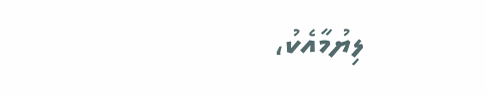ލިޔުމާއެކު،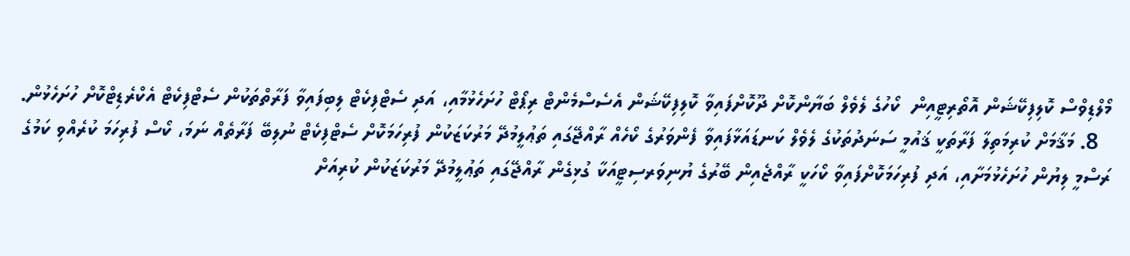މޯލްޑިވްސް ކޮލިފިކޭޝަން އޮތޯރިޓީއިން  ކޯހުގެ ލެވެލް ބަޔާންކޮށް ދޫކޮށްފައިވާ ކޮލިފިކޭޝަން އެސެސްމެންޓް ރިޕޯޓް ހުށަހެޅުމާއި، އަދި ސެޓްފިކެޓް ލިބިފައިވާ ފަރާތްތަކުން ސެޓްފިކެޓް އެކްރެޑިޓްކޮށް ހުށަހެޅުން.
  8. މަޤާމަށް ކުރިމަތިލާ ފަރާތަކީ ޤައުމީ ސަނަދުތަކުގެ ލެވެލް ކަނޑައަޅާފައިވާ ފެންވަރުގެ ކޯހެއް ރާއްޖޭގައި ތަޢުލީމުދޭ މަރުކަޒަކުން ފުރިހަމަކޮށް ސެޓްފިކެޓް ނުލިބޭ ފަރާތެއް ނަމަ، ކޯސް ފުރިހަމަ ކުރެއްވި ކަމުގެ ރަސްމީ ލިޔުން ހުށަހެޅުމަށާއި، އަދި ފުރިހަމަކޮށްފައިވާ ކޯހަކީ ރާއްޖެއިން ބޭރުގެ ޔުނިވަރސިޓީއަކާ ގުޅިގެން ރާއްޖޭގައި ތަޢުލީމުދޭ މަރުކަޒަކުން ކުރިއަށް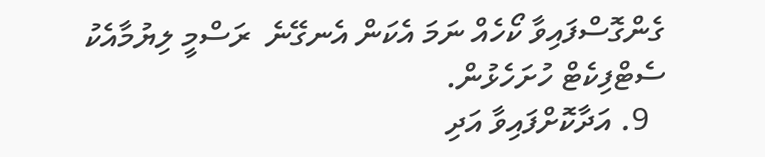ގެންގޮސްފައިވާ ކޯހެއް ނަމަ އެކަން އެނގޭނެ  ރަސްމީ ލިޔުމާއެކު ސެޓްފިކެޓް ހުށަހެޅުން.
  9. އަދާކޮށްފައިވާ އަދި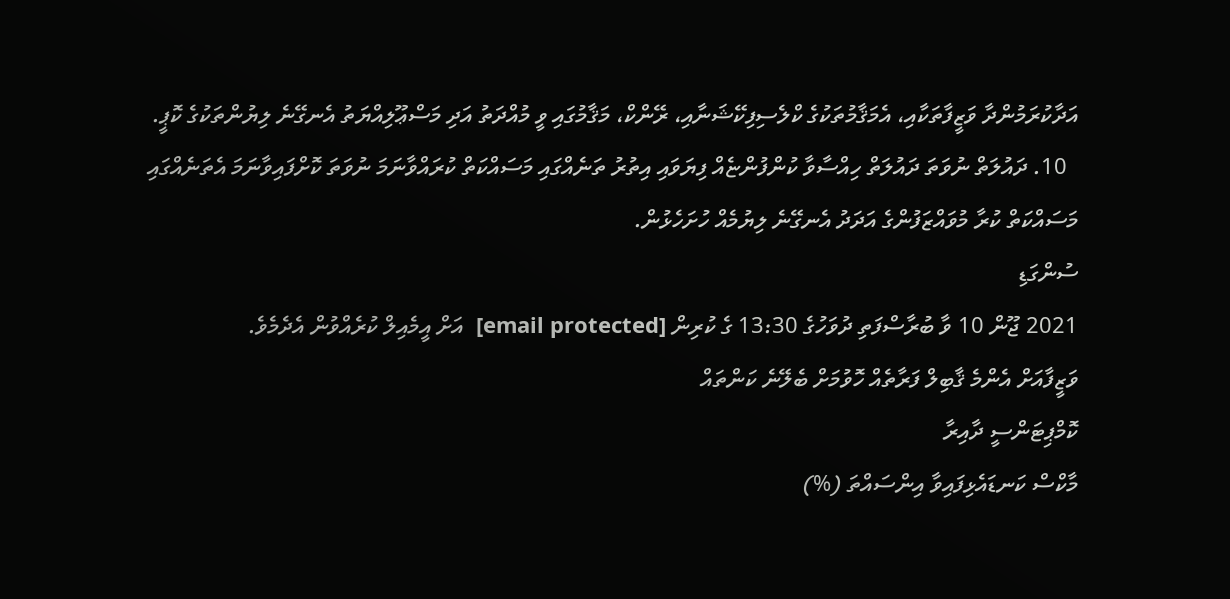އަދާކުރަމުންދާ ވަޒީފާތަކާއި، އެމަޤާމުތަކުގެ ކްލެސިފިކޭޝަނާއި، ރޭންކް، މަޤާމުގައި ވީ މުއްދަތު އަދި މަސްޢޫލިއްޔަތު އެނގޭނެ ލިޔުންތަކުގެ ކޮޕީ.
  10. ދައުލަތް ނުވަތަ ދައުލަތް ހިއްސާވާ ކުންފުންޏެއް ފިޔަވައި އިތުރު ތަނެއްގައި މަސައްކަތް ކުރައްވާނަމަ ނުވަތަ ކޮށްފައިވާނަމަ އެތަނެއްގައި މަސައްކަތް ކުރާ މުވައްޒަފުންގެ އަދަދު އެނގޭނެ ލިޔުމެއް ހުށަހެޅުން.
ސުންގަޑި
2021 ޖޫން 10 ވާ ބުރާސްފަތި ދުވަހުގެ 13:30 ގެ ކުރިން [email protected]  އަށް އީމެއިލް ކުރެއްވުން އެދެމެވެ.
ވަޒީފާއަށް އެންމެ ޤާބިލް ފަރާތެއް ހޮވުމަށް ބެލޭނެ ކަންތައް
ކޮމްޕިޓަންސީ ދާއިރާ
މާކްސް ކަނޑައެޅިފައިވާ އިންސައްތަ (%)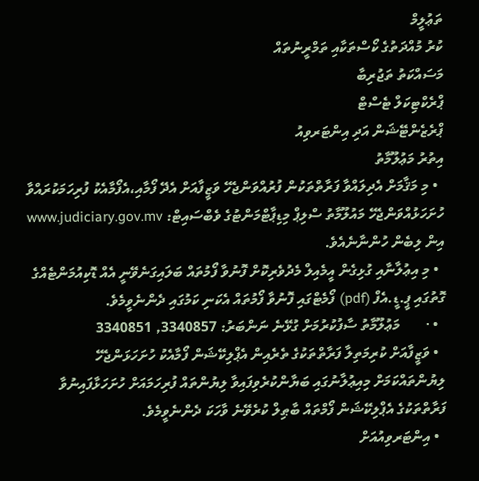ތަޢުލީމް
ކުރު މުއްދަތުގެ ކޯސްތަކާއި ތަމްރީނުތައް
މަސައްކަތު ތަޖުރިބާ
ޕްރެކްޓިކަލް ޓެސްޓް
ޕްރެޒެންޓޭޝަން އަދި އިންޓަރވިއު
އިތުރު މަޢުލޫމާތު
  • މި މަޤާމަށް އެދިލައްވާ ފަރާތްތަކުން ފުރުއްވަންޖެހޭ ވަޒީފާއަށް އެދޭ ފޯމާއި،އެފޯމާއެކު ފުރިހަމަކުރައްވާ ހުށަހަޅުއްވަންޖެހޭ މައުލޫމާތު ސްލިޕް މިޑިޕާޓްމަންޓުގެ ވެބްސައިޓް: www.judiciary.gov.mv އިން ލިބެން ހުންނާނެއެވެ.
  • މި އިޢުލާނާއި ގުޅިގެން އީމެއިލް މެދުވެރިކޮށް ފޮނުވާ ފޯމުތައް ބަލައިގަނެވޭނީ އެއް ޑޮކިއުމަންޓެއްގެ ގޮތުގައި ޕީ.ޑީ.އެފް (pdf) ފޯމެޓްގައި ފޮނުވާ ފޯމުތައް އެކަނި ކަމުގައި ދެންނެވީމެވެ.
  • ·       މަޢުލޫމާތު ސާފުކުރުމަށް ގުޅޭނެ ނަންބަރު: 3340857, 3340851
  • ވަޒީފާއަށް ކުރިމަތިލާ ފަރާތްތަކުގެ ތެރެއިން އެޕްލިކޭޝަން ފޯމާއެކު ހުށަހަޅަންޖެހޭ ލިޔުންތައްކަމަށް މިއިޢުލާނުގައި ބަޔާންކުރެވިފައިވާ ލިޔުންތައް ފުރިހަމައަށް ހުށަހަޅާފައިނުވާ ފަރާތްތަކުގެ އެޕްލިކޭޝަން ފޯމްތައް ބާޠިލް ކުރެވޭނެ ވާހަކަ ދެންނެވީމެވެ.
  • އިންޓަރވިއުއަށް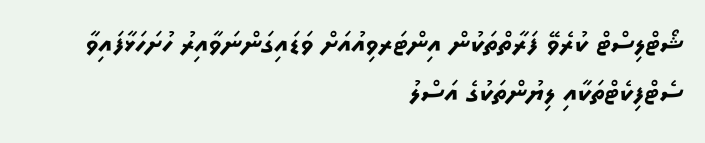ޝޯޓްލިސްޓް ކުރެވޭ ފަރާތްތަކުން އިންޓަރވިއުއަށް ވަޑައިގަންނަވާއިރު ހުށަހަޅާފައިވާ ސެޓްފިކެޓްތަކާއި ލިޔުންތަކުގެ އަސްލު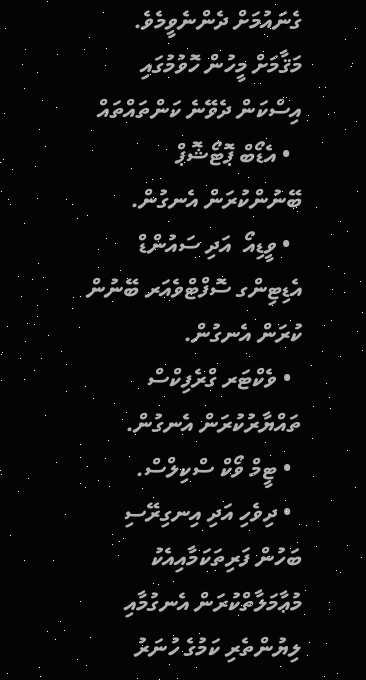ގެނައުމަށް ދެންނެވީމެވެ.
މަޤާމަށް މީހުން ހޮވުމުގައި އިސްކަން ދެވޭނެ ކަންތައްތައް
  • އެޑޯބް ޕޮޓޯޝޮޕް ބޭނުންކުރަން އެނގުން.
  • ވީޑިއޯ  އަދި ސައުންޑް އެޑިޓިންގ ސޮފްޓްވެއަރ ބޭނުން ކުރަން އެނގުން.
  • ވެކްޓަރ ގްރެފިކްސް ތައްޔާރުކުރަން އެނގުން.
  • ޓީމް ވޯކް ސްކިލްސް.
  • ދިވެހި އަދި އިނގިރޭސި ބަހުން ފަރިތަކަމާއިއެކު މުޢާމަލާތްކުރަން އެނގުމާއި ލިޔުންތެރި ކަމުގެ ހުނަރު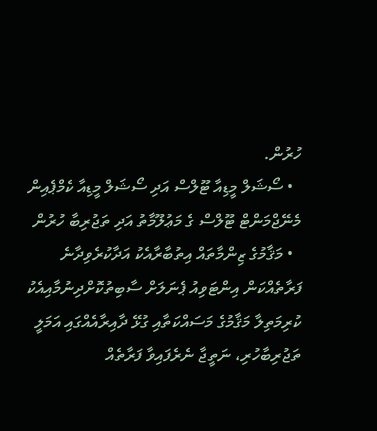ހުރުން.
  • ސޯޝަލް މީޑިއާ ޓޫލްސް އަދި ސޯޝަލް މީޑިއާ ކެމްޕެއިން މެނޭޖްމަންޓް ޓޫލްސް ގެ މަޢުލޫމާތު އަދި ތަޖުރިބާ ހުރުން
  • މަޤާމުގެ ޒިންމާތައް އިތުބާރާއެކު އަދާކުރެވިދާނެ ފަރާތެއްކަން އިންޓަވިއު ޕެނަލަށް ސާބިތުކޮށްދިނުމާއިއެކު ކުރިމަތިލާ މަޤާމުގެ މަސައްކަތާއި ގުޅޭ ދާއިރާއެއްގައި އަމަލީ ތަޖުރިބާހުރި، ނަތީޖާ ނެރެފައިވާ ފަރާތެއް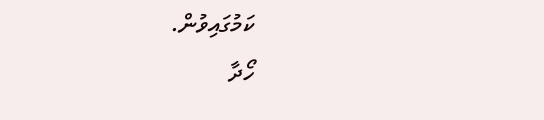ކަމުގައިވުން.
ހޯދާ